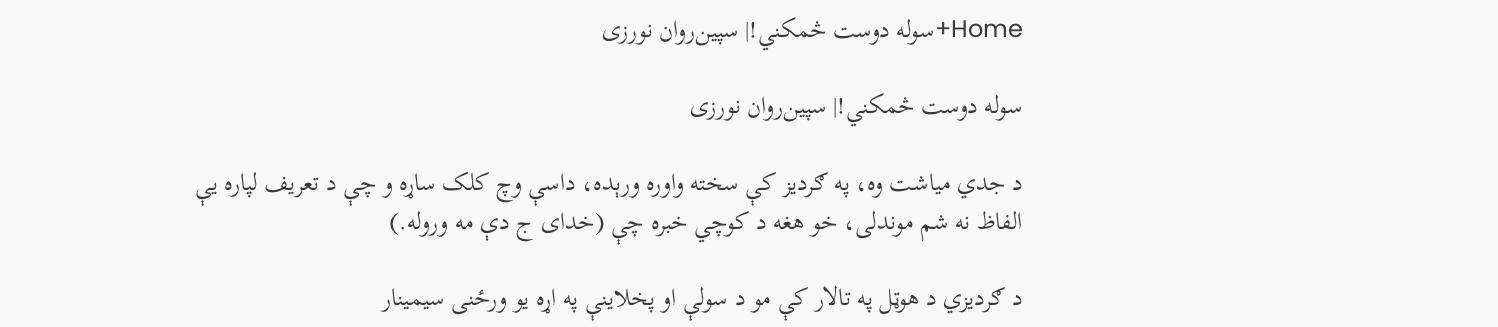Home+سوله دوست څمکني!| سپين‌روان نورزی

سوله دوست څمکني!| سپين‌روان نورزی

د جدي مياشت وه، په ګرديز کې سخته واوره ورېده، داسې وچ کلک ساړه و چې د تعريف لپاره يې الفاظ نه شم موندلی، خو هغه د کوچي خبره چې (خدای ج دې مه وروله.)

د ګرديزي د هوټل په تالار کې مو د سولې او پخلاينې په اړه يو ورځنی سيمينار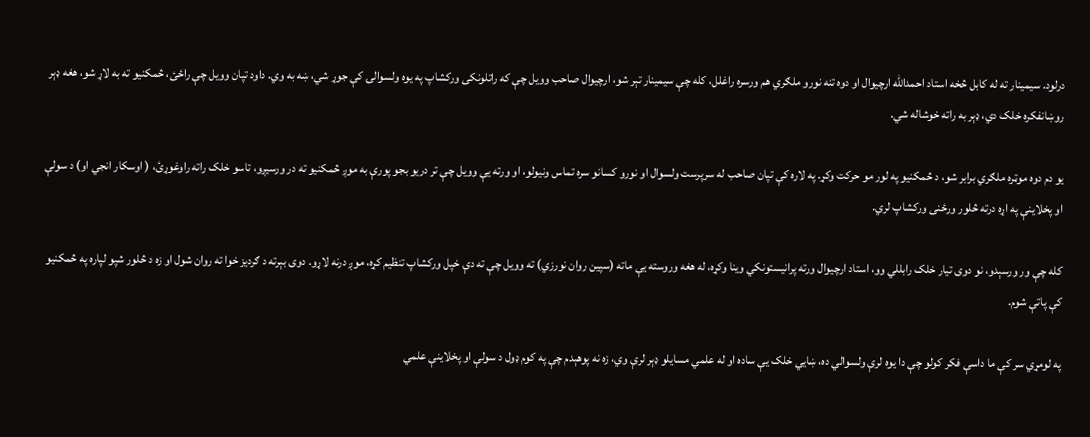درلود. سيمينار ته له کابل څخه استاد احمدالله ارچيوال او دوه تنه نورو ملګري هم ورسره راغلل، کله چې سيمينار تېر شو، ارچيوال صاحب وويل چې که راتلونکی ورکشاپ په يوه ولسوالۍ کې جوړ شي، ښه به وي. داود تپان وويل چې راځئ، څمکنيو ته به لاړ شو، هغه ډېر روښانفکره خلک دي، ډېر به راته خوشاله شي.

يو دم دوه موټره ملګري برابر شو، د څمکنيو په لور مو حرکت وکړ. په لاره کې تپان صاحب له سرپرست ولسوال او نورو کسانو سره تماس ونيولو، او ورته يې وويل چې تر دريو بجو پورې به موږ څمکنيو ته در ورسيږو، تاسو خلک راته راوغوړئ، ( اوسکار انجي او) د سولې او پخلاينې په اړه درته څلور ورځنی ورکشاپ لري.

کله چې ور ورسېدو، نو دوی تيار خلک رابللي وو، استاد ارچيوال ورته پرانيستونکي وينا وکړه، له هغه وروسته يې ماته (سپين روان نورزي) ته وويل چې ته دې خپل ورکشاپ تنظيم کړه، موږ درنه لاړو. دوی بېرته د ګرديز خوا ته روان شول او زه د څلور شپو لپاره په څمکنيو کې پاتې شوم.

په لومړي سر کې ما داسې فکر کولو چې دا يوه لرې ولسوالي ده، ښايي خلک يې ساده او له علمي مسايلو ډېر لرې وي، زه نه پوهېدم چې په کوم ډول د سولې او پخلاينې علمي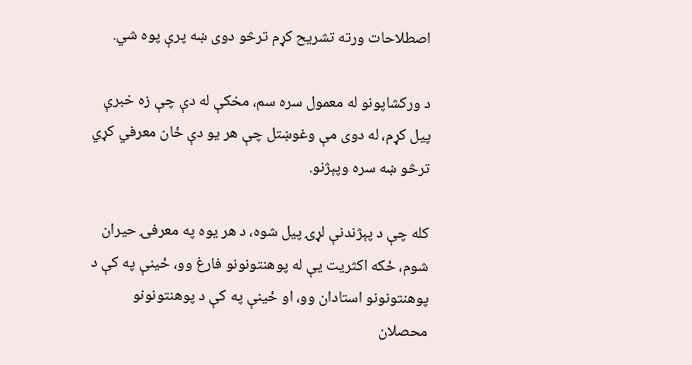اصطلاحات ورته تشريح کړم ترڅو دوی ښه پرې پوه شي.

د ورکشاپونو له معمول سره سم، مخکې له دې چې زه خبرې پيل کړم، له دوی مې وغوښتل چې هر يو دې ځان معرفي کړي ترڅو ښه سره وپېژنو.

کله چې د پېژندنې لړۍ پيل شوه، د هر يوه په معرفۍ حيران شوم، ځکه اکثريت يې له پوهنتونونو فارغ وو، ځينې په کې د پوهنتونونو استادان وو، او ځينې په کې د پوهنتونونو محصلان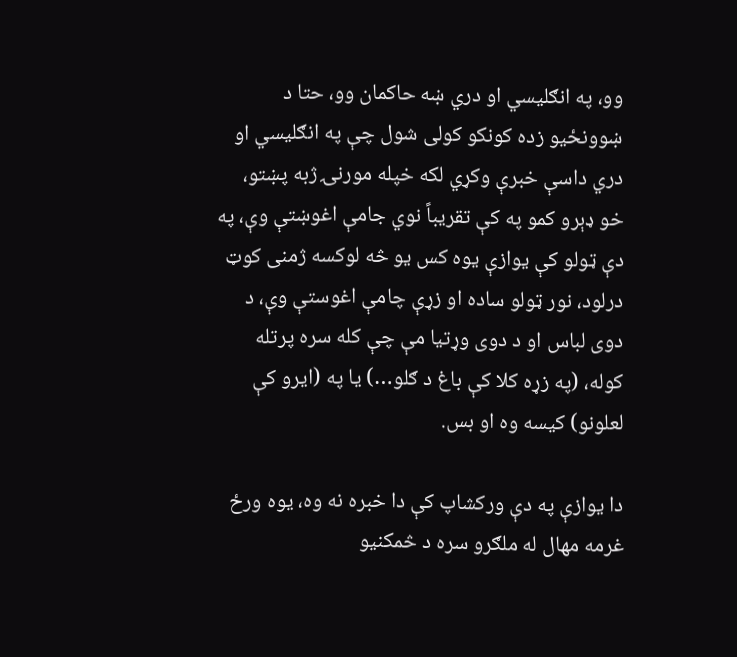وو، په انګليسي او دري ښه حاکمان وو، حتا د ښوونځيو زده کونکو کولی شول چې په انګليسي او دري داسې خبرې وکړي لکه خپله مورنۍ ژبه پښتو، خو ډېرو کمو په کې تقريباً نوي جامې اغوښتې وې، په دې ټولو کې يوازې يوه کس يو څه لوکسه ژمنی کوټ درلود، نور ټولو ساده او زړې چامې اغوستې وې، د دوی لباس او د دوی وړتيا مې چې کله سره پرتله کوله، (په زړه کلا کې باغ د ګلو…) يا په (ايرو کې لعلونو) کيسه وه او بس.

دا يوازې په دې ورکشاپ کې دا خبره نه وه، يوه ورځ غرمه مهال له ملګرو سره د څمکنيو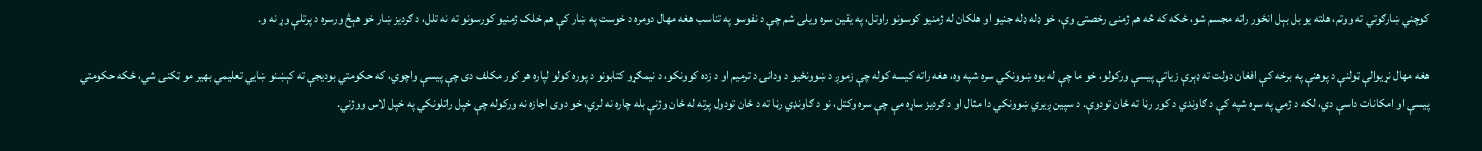کوچني ښارګوتي ته ووتم، هلته يو بل بېل انځور راته مجسم شو، ځکه که څه هم ژمنۍ رخصتۍ وې، خو ډله ډله جنيو او هلکان له ژمنيو کوسونو راوتل، په يقين سره ويلی شم چې د نفوسو په تناسب هغه مهال دومره د خوست په ښار کې هم خلک ژمنيو کورسونو ته نه تلل، د ګرديز ښار خو هېڅ ورسره د پرتلې وړ نه و.

هغه مهال نړيوالې ټولنې د پوهنې په برخه کې افغان دولت ته ډېرې زياتې پيسې ورکولو، خو ما چې له يوه ښوونکي سره شپه وه، هغه راته کيسه کوله چې زموږ د ښوونځيو د ودانۍ د ترميم او د زده کوونکو، د نيمګړو کتابونو د پوره کولو لپاره هر کور مکلف دی چې پيسې واچوي، که حکومتي بوديجې ته کېښنو ښايي تعليمي بهير مو ټکنی شي، ځکه حکومتي پيسې او امکانات داسې دي، لکه د ژمي په سړه شپه کې د ګاوندي د کور رڼا ته ځان تودوې. د سپين ږيري ښوونکي دا مثال او د ګرديز ساړه مې چې سره وکتل، نو د ګاونډي رڼا ته د ځان تودول پرته له ځان وژنې بله چاره نه لري، خو دوی اجازه نه ورکوله چې خپل راتلونکي په خپل لاس ووژني.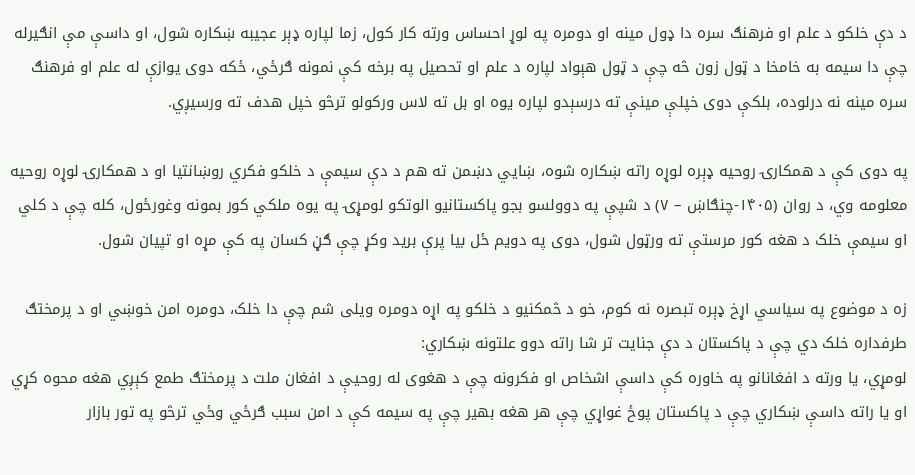د دې خلکو د علم او فرهنګ سره دا ډول مينه او دومره په لوړ احساس ورته کار کول، زما لپاره ډېر عجيبه ښکاره شول، او داسې مې انګيرله چې دا سيمه به خامخا د ټول زون څه چې د ټول هېواد لپاره د علم او تحصيل په برخه کې نمونه ګرځي، ځکه دوی يوازې له علم او فرهنګ سره مينه نه درلوده، بلکې دوی خپلې مينې ته درسېدو لپاره يوه او بل ته لاس ورکولو ترڅو خپل هدف ته ورسيږي.

په دوی کې د همکارۍ روحيه ډېره لوړه راته ښکاره شوه، ښايي دښمن ته هم د دې سيمې د خلکو فکري روښانتيا او د همکارۍ لوړه روحيه معلومه وي، د روان (۱۴۰۵-چنګاښ – ۷) د شپې په دوولسو بجو پاکستانيو الوتکو لومړۍ په يوه ملکي کور بمونه وغورځول، کله چې د کلي او سيمې خلک د هغه کور مرستې ته ورټول شول، دوی په دويم ځل بيا پرې بريد وکړ چې ګڼ کسان په کې مړه او تپيان شول.

زه د موضوع په سياسي اړخ ډېره تبصره نه کوم، خو د څمکنيو د خلکو په اړه دومره ويلی شم چې دا خلک، دومره امن خوښي او د پرمختګ طرفداره خلک دي چې د پاکستان د دې جنايت تر شا راته دوو علتونه ښکاري:
لومړي، يا ورته د افغانانو په خاوره کې داسې اشخاص او فکرونه چې د هغوی له روحيې د افغان ملت د پرمختګ طمع کېږي هغه محوه کړي او يا راته داسې ښکاري چې د پاکستان پوځ غواړي چې هر هغه بهير چې په سيمه کې د امن سبب ګرځي وځي ترڅو په تور بازار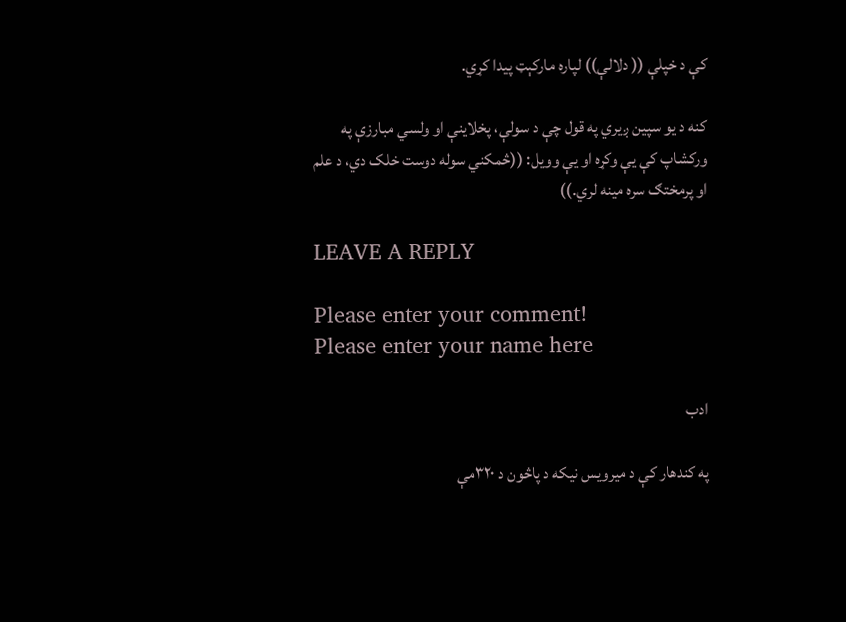کې د خپلې (( دلالې)) لپاره مارکېټ پيدا کړي.

کنه د يو سپين ږيري په قول چې د سولې، پخلاينې او ولسي مبارزې په ورکشاپ کې يې وکړه او يې وويل: ((څمکني سوله دوست خلک دي، د علم او پرمختګ سره مينه لري.))

LEAVE A REPLY

Please enter your comment!
Please enter your name here

ادب

په کندهار کې د میرویس نیکه د پاڅون د ۳۲۰مې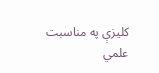کلیزې په مناسبت علمي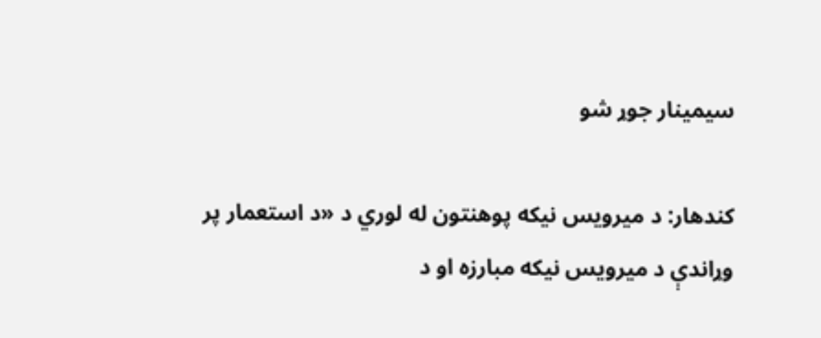سیمینار جوړ شو

کندهار: د میرویس نیکه پوهنتون له لوري د «د استعمار پر وړاندې د میرویس نیکه مبارزه او د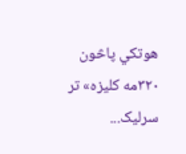هوتکي پاڅون ۳۲۰مه کلیزه» تر سرلیک...